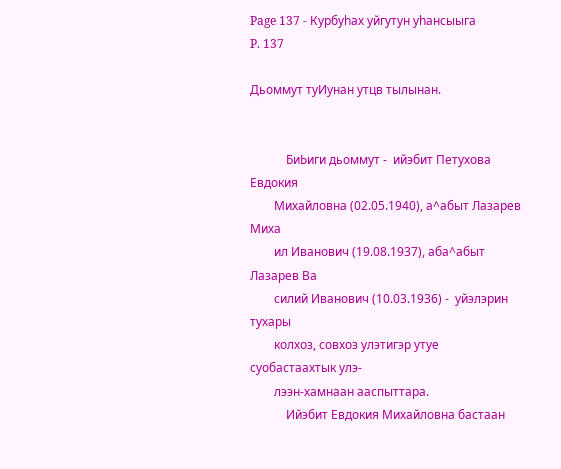Page 137 - Курбуһах уйгутун уһансыыга
P. 137

Дьоммут туИунан утцв тылынан.


            БиЬиги дьоммут -  ийэбит Петухова Евдокия
        Михайловна (02.05.1940), а^абыт Лазарев Миха
        ил Иванович (19.08.1937), аба^абыт Лазарев Ва
        силий Иванович (10.03.1936) -  уйэлэрин тухары
        колхоз, совхоз улэтигэр утуе суобастаахтык улэ-
        лээн-хамнаан ааспыттара.
            Ийэбит Евдокия Михайловна бастаан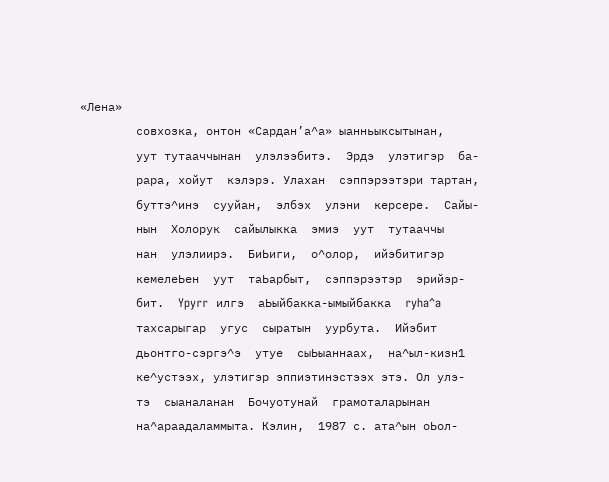«Лена»
        совхозка, онтон «Сардан’а^а» ыанньыксытынан,
        уут тутааччынан  улэлээбитэ.  Эрдэ  улэтигэр  ба-
        рара, хойут  кэлэрэ. Улахан  сэппэрээтэри тартан,
        буттэ^инэ  сууйан,  элбэх  улэни  керсере.  Сайы-
        нын  Холорук  сайылыкка  эмиэ  уут  тутааччы
        нан  улэлиирэ.  БиЬиги,  о^олор,  ийэбитигэр
        кемелеЬен  уут  таЬарбыт,  сэппэрээтэр  эрийэр-
        бит.  Ypyrr  илгэ  аЬыйбакка-ымыйбакка  ryha^a
        тахсарыгар  угус  сыратын  уурбута.  Ийэбит
        дьонтго-сэргэ^э  утуе  сыЬыаннаах,  на^ыл-кизн1
        ке^устээх, улэтигэр эппиэтинэстээх этэ. Ол улэ-
        тэ  сыаналанан  Бочуотунай  грамоталарынан
        на^араадаламмыта. Кэлин,  1987 с. ата^ын оЬол-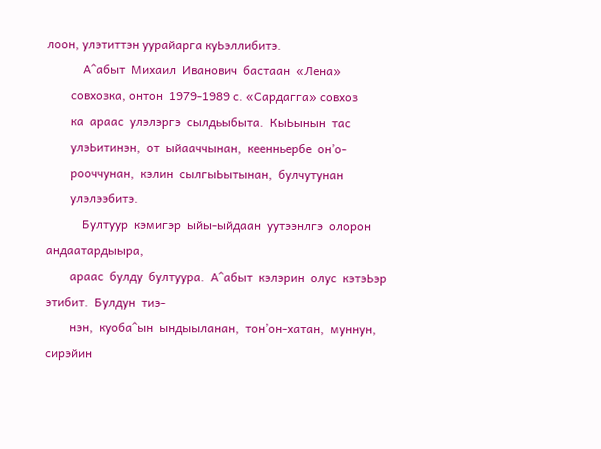лоон, улэтиттэн уурайарга куЬэллибитэ.
            А^абыт  Михаил  Иванович  бастаан  «Лена»
        совхозка, онтон  1979-1989 с. «Сардагга» совхоз
        ка  араас  улэлэргэ  сылдьыбыта.  КыЬынын  тас
        улэЬитинэн,  от  ыйааччынан,  кеенньербе  он’о-
        рооччунан,  кэлин  сылгыЬытынан,  булчутунан
        улэлээбитэ.
            Бултуур  кэмигэр  ыйы-ыйдаан  уутээнлгэ  олорон  андаатардыыра,
        араас  булду  бултуура.  А^абыт  кэлэрин  олус  кэтэЬэр  этибит.  Булдун  тиэ-
        нэн,  куоба^ын  ындыыланан,  тон’он-хатан,  муннун,  сирэйин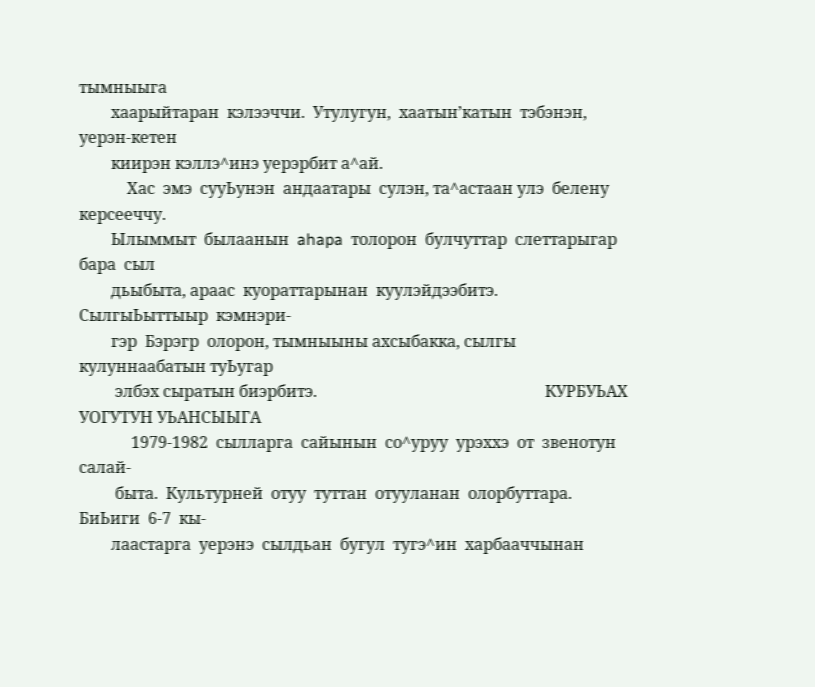тымныыга
        хаарыйтаран  кэлээччи.  Утулугун,  хаатын’катын  тэбэнэн,  уерэн-кетен
        киирэн кэллэ^инэ уерэрбит а^ай.
            Хас  эмэ  сууЬунэн  андаатары  сулэн, та^астаан улэ  белену керсееччу.
        Ылыммыт  былаанын  ahapa  толорон  булчуттар  слеттарыгар  бара  сыл
        дьыбыта, араас  куораттарынан  куулэйдээбитэ. СылгыЬыттыыр  кэмнэри-
        гэр  Бэрэгр  олорон, тымныыны ахсыбакка, сылгы  кулуннаабатын туЬугар
         элбэх сыратын биэрбитэ.                                                         КУРБУЬАХ УОГУТУН УЬАНСЫЫГА
             1979-1982  сылларга  сайынын  со^уруу  урэххэ  от  звенотун  салай-
         быта.  Культурней  отуу  туттан  отууланан  олорбуттара.  БиЬиги  6-7  кы-
        лаастарга  уерэнэ  сылдьан  бугул  тугэ^ин  харбааччынан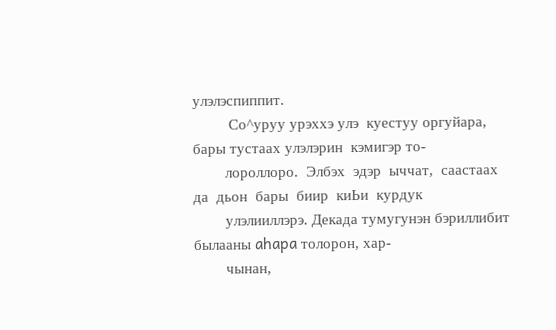улэлэспиппит.
         Со^уруу урэххэ улэ  куестуу оргуйара,  бары тустаах улэлэрин  кэмигэр то-
        лороллоро.  Элбэх  эдэр  ыччат,  саастаах  да  дьон  бары  биир  киЬи  курдук
        улэлииллэрэ. Декада тумугунэн бэриллибит былааны ahapa толорон, хар-
        чынан,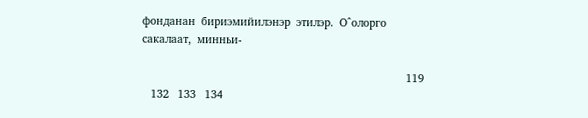фонданан  бириэмийилэнэр  этилэр.  О^олорго  сакалаат,  минньи-

                                                                                        119
   132   133   134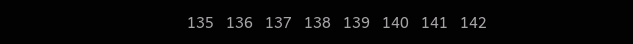135   136   137   138   139   140   141   142